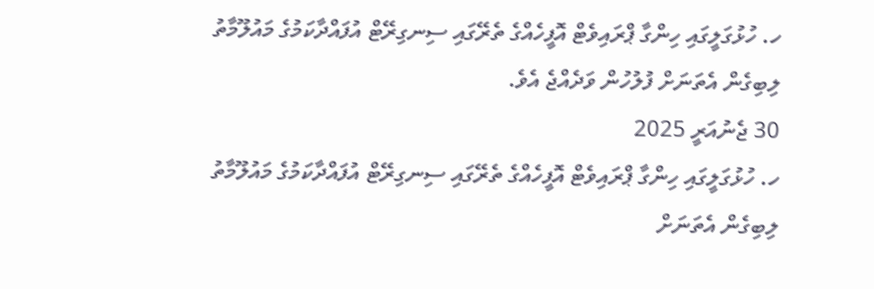ހ. ހުޅުގަލީގައި ހިންގާ ޕްރައިވެޓް އޮފީހެއްގެ ތެރޭގައި ސިނގިރޭޓް އުފައްދާކަމުގެ މައުލޫމާތު ލިބިގެން އެތަނަށް ފުލުހުން ވަދެއްޖެ އެވެ.
30 ޖެނުއަރީ 2025
ހ. ހުޅުގަލީގައި ހިންގާ ޕްރައިވެޓް އޮފީހެއްގެ ތެރޭގައި ސިނގިރޭޓް އުފައްދާކަމުގެ މައުލޫމާތު ލިބިގެން އެތަނަށް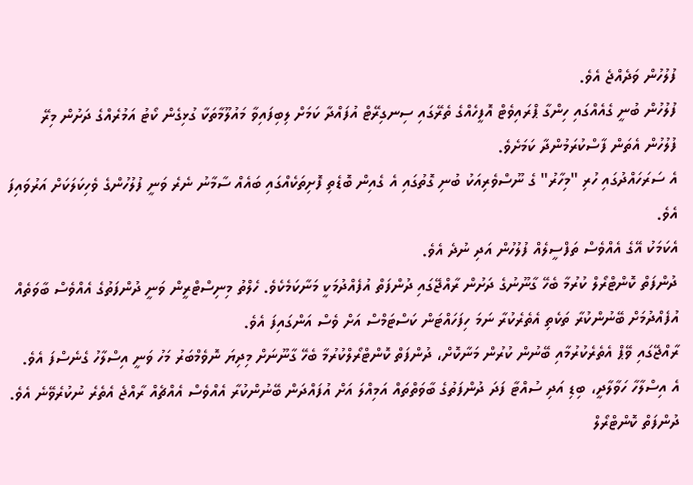ފުލުހުން ވަދެއްޖެ އެވެ.
ފުލުހުން ބުނީ ގެއެއްގައި ހިންގާ ޕްރައިވެޓް އޮފީހެއްގެ ތެރޭގައި ސިނގިރޭޓް އުފައްދާ ކަމަށް ލިބިފައިވާ މައުލޫމާތަކާ ގުޅިގެން ކޯޓު އަމުރެއްގެ ދަށުން މިރޭ ފުލުހުން އެތަން ފާސްކުރަމުންދާ ކަމަށެވެ.
އެ ސަރަހައްދުގައި ހުރި "މިހާރު" ގެ ނޫސްވެރިއަކު ބުނި ގޮތުގައި އެ ގެއިން ބޮޑެތި ފޮށިތަކެއްގައި ބައެއް ސާމާނު ނެރެ ވަނީ ފުލުހުންގެ ވެހިކަލަކަށް އަރުވައިފަ އެވެ.
އެކަމަކު އޭގެ އެއްވެސް ތަފްސީލެއް ފުލުހުން އަދި ނުދެ އެވެ.
ދުންފަތް ކޮންޓްރޯލް ކުރުމާ ބެހޭ ގާނޫނުގެ ދަށުން ރާއްޖޭގައި ދުންފަތް އުފެއްދުމަކީ މަނާކަމެކެވެ. ހެލްތު މިނިސްޓްރީން ވަނީ ދުންފަތުގެ އެއްވެސް ބާވަތެއް އުފެއްދުމަށް ބޭނުންކުރާ ތަކެތި އެތެރެކުރާ ނަމަ ހިފަހައްޓަން ކަސްޓަމްސް އަށް ވެސް އަންގައިފަ އެވެ.
ރާއްޖޭގައި ވޭޕް އެތެރެކުރުމާއި ބޭނުން ކުރުން މަނާކޮށް، ދުންފަތް ކޮންޓްރޯލްކުރުމާ ބެހޭ ގާނޫނަށް މިދިޔަ ނޮވެމްބަރު މަހު ވަނީ އިސްލާހު ގެނެސްފަ އެވެ.
އެ އިސްލާހާ ހަވާލާދީ، ބިޑި އަދި ސުއްޓާ ފަދަ ދުންފަތުގެ ބާވަތްތައް އަމިއްލަ އަށް އުފައްދަން ބޭނުންކުރާ އެއްވެސް އެއްޗެއް ރާއްޖެ އެތެރެ ނުކުރެވޭނެ އެވެ.
ދުންފަތް ކޮންޓްރޯލް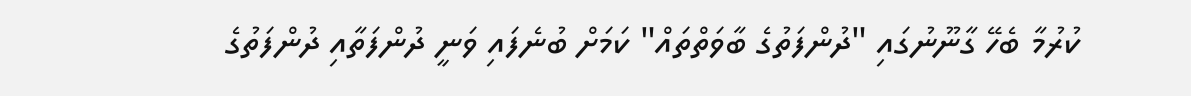ކުރުމާ ބެހޭ ގާނޫނުގައި "ދުންފަތުގެ ބާވަތްތައް" ކަމަށް ބުނެފައި ވަނީ ދުންފަތާއި ދުންފަތުގެ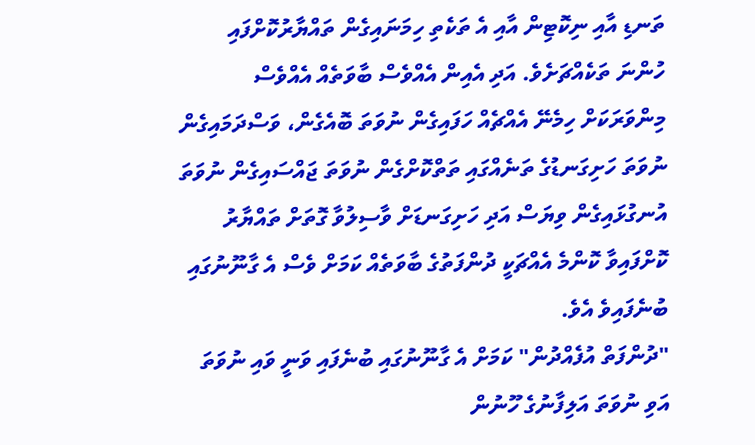ތަނޑި އާއި ނިކޮޓިން އާއި އެ ތަކެތި ހިމަނައިގެން ތައްޔާރުކޮށްފައި ހުންނަ ތަކެއްޗަށެވެ. އަދި އެއިން އެއްވެސް ބާވަތެއް އެއްވެސް މިންވަރަކަށް ހިމެނޭ އެއްޗެއް ހަފައިގެން ނުވަތަ ބޮއެގެން، ވަސްދަމައިގެން ނުވަތަ ހަށިގަނޑުގެ ތަނެއްގައި ތަތްކޮށްގެން ނުވަތަ ޖައްސައިގެން ނުވަތަ އުނގުޅައިގެން ވިޔަސް އަދި ހަށިގަނޑަށް ވާސިލުވާ ގޮތަށް ތައްޔާރު ކޮށްފައިވާ ކޮންމެ އެއްޗަކީ ދުންފަތުގެ ބާވަތެއް ކަމަށް ވެސް އެ ގާނޫނުގައި ބުނެފައިވެ އެވެ.
"ދުންފަތް އުފެއްދުން" ކަމަށް އެ ގާނޫނުގައި ބުނެފައި ވަނީ ވައި ނުވަތަ އަވި ނުވަތަ އަލިފާނުގެ ހޫނުން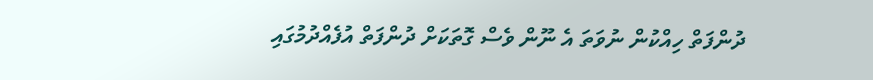ދުންފަތް ހިއްކުން ނުވަތަ އެ ނޫން ވެސް ގޮތަކަށް ދުންފަތް އުފެއްދުމުގައި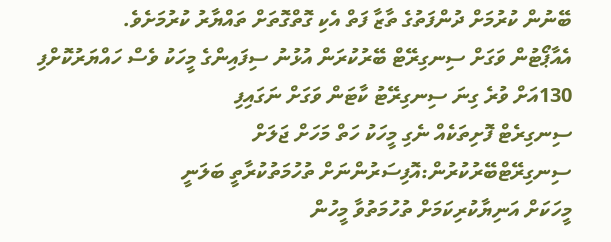ބޭނުން ކުރުމަށް ދުންފަތުގެ ތާޒާ ފަތް އެކި ގޮތްގޮތަށް ތައްޔާރު ކުރުމަށެވެ.
އެއާޕޯޓުން ވަގަށް ސިނގިރޭޓް ބޭރުކުރަން އުޅުނު ސިފައިންގެ މީހަކު ވެސް ހައްޔަރުކޮށްފި
130އަށް ވުރެ ގިނަ ސިނގިރޭޓު ކާޓަން ވަގަށް ނަގައިފި
ސިނގިރެޓް ފޮށިތަކެއް ނެގި މީހަކު ހަތް މަހަށް ޖަލަށް
ސިނގިރޭޓްބޭރުކުރުން:އޮފިސަރުންނަށް ތުހުމަތުކުރާތީ ބަލަނީ
މީހަކަށް އަނިޔާކުރިކަމަށް ތުހުމަތުވާ މީހުން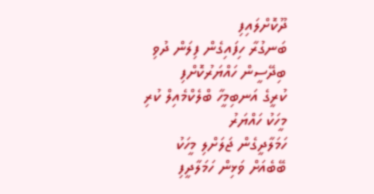ދޫކޮށްލައިފި
ބަނގުރާ ހިފައިގެން ފިލަން ދުވި ބިދޭސީން ހައްޔަރުކޮށްފި
ކުރީގެ އަނބިމީހާ ބްލެކްމެއިލް ކުރި މީހަކު ހައްޔަރު
ހަމަލާދީގެން ޖަލަށްލި މީހަކު ބޭބެއަށް ވަޅިން ހަމަލާދީފި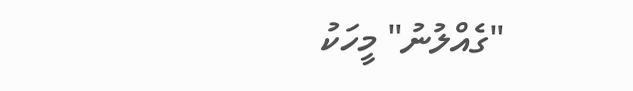"ގެއްލުނު" މީހަކު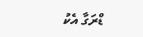ޑްރަގާ އެކު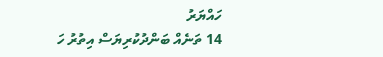ހައްޔަރު
14 ތަނެއް ބަންދުކުރިޔަސް އިތުރު ހަ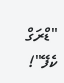"ޑްރަގް ކެފޭ"!